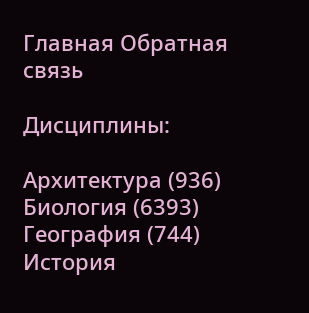Главная Обратная связь

Дисциплины:

Архитектура (936)
Биология (6393)
География (744)
История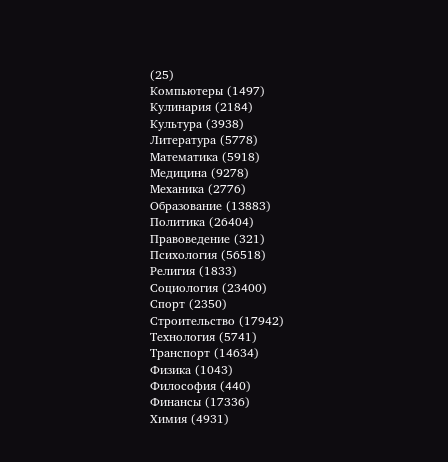(25)
Компьютеры (1497)
Кулинария (2184)
Культура (3938)
Литература (5778)
Математика (5918)
Медицина (9278)
Механика (2776)
Образование (13883)
Политика (26404)
Правоведение (321)
Психология (56518)
Религия (1833)
Социология (23400)
Спорт (2350)
Строительство (17942)
Технология (5741)
Транспорт (14634)
Физика (1043)
Философия (440)
Финансы (17336)
Химия (4931)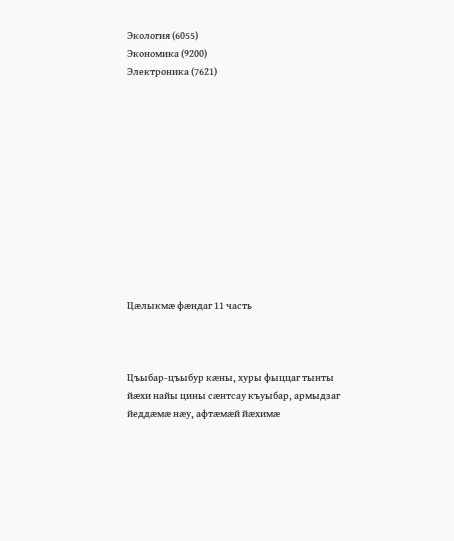Экология (6055)
Экономика (9200)
Электроника (7621)












Цæлыкмæ фæндаг 11 часть



Цъыбар-цъыбур кæны, хуры фыццаг тынты йæхи найы цины сæнтсау къуыбар, армыдзаг йеддæмæ нæу, афтæмæй йæхимæ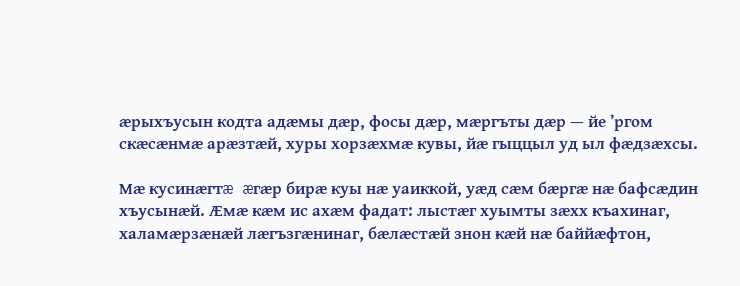æрыхъусын кодта адæмы дæр, фосы дæр, мæргъты дæр — йе ’ргом скæсæнмæ арæзтæй, хуры хорзæхмæ кувы, йæ гыццыл уд ыл фæдзæхсы.

Мæ кусинæгтæ æгæр бирæ куы нæ уаиккой, уæд сæм бæргæ нæ бафсæдин хъусынæй. Æмæ кæм ис ахæм фадат: лыстæг хуымты зæхх къахинаг, халамæрзæнæй лæгъзгæнинаг, бæлæстæй знон кæй нæ баййæфтон,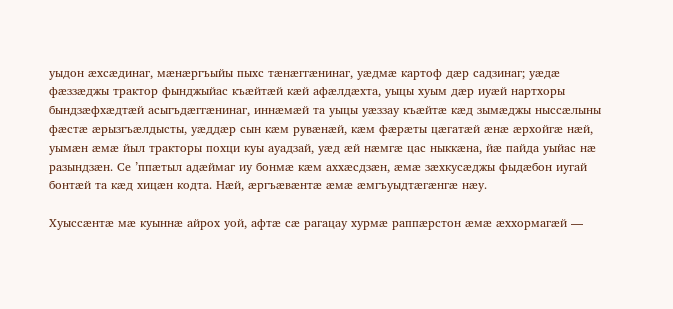уыдон æхсæдинаг, мæнæргъыйы пыхс тæнæггæнинаг, уæдмæ картоф дæр садзинаг; уæдæ фæззæджы трактор фынджыйас къæйтæй кæй афæлдæхта, уыцы хуым дæр иуæй нартхоры бындзæфхæдтæй асыгъдæггæнинаг, иннæмæй та уыцы уæззау къæйтæ кæд зымæджы ныссæлыны фæстæ æрызгъæлдысты, уæддæр сын кæм рувæнæй, кæм фæрæты цæгатæй æнæ æрхойгæ нæй, уымæн æмæ йыл тракторы похци куы ауадзай, уæд æй нæмгæ цас ныккæна, йæ пайда уыйас нæ разындзæн. Се ’ппæтыл адæймаг иу бонмæ кæм аххæсдзæн, æмæ зæхкусæджы фыдæбон иугай бонтæй та кæд хицæн кодта. Нæй, æргъæвæнтæ æмæ æмгъуыдтæгæнгæ нæу.

Хуыссæнтæ мæ куыннæ айрох уой, афтæ сæ рагацау хурмæ раппæрстон æмæ æххормагæй —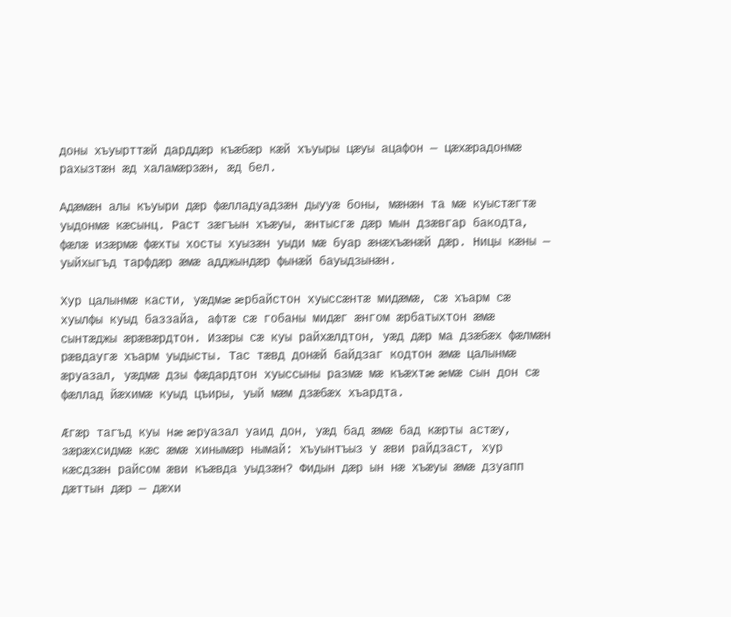доны хъуырттæй дарддæр къæбæр кæй хъуыры цæуы ацафон — цæхæрадонмæ рахызтæн æд халамæрзæн, æд бел.

Адæмæн алы къуыри дæр фæлладуадзæн дыууæ боны, мæнæн та мæ куыстæгтæ уыдонмæ кæсынц. Раст зæгъын хъæуы, æнтысгæ дæр мын дзæвгар бакодта, фæлæ изæрмæ фæхты хосты хуызæн уыди мæ буар æнæхъæнæй дæр. Ницы кæны — уыйхыгъд тарфдæр æмæ адджындæр фынæй бауыдзынæн.

Хур цалынмæ касти, уæдмæ æрбайстон хуыссæнтæ мидæмæ, сæ хъарм сæ хуылфы куыд баззайа, афтæ сæ гобаны мидæг æнгом æрбатыхтон æмæ сынтæджы æрæвæрдтон. Изæры сæ куы райхæлдтон, уæд дæр ма дзæбæх фæлмæн рæвдаугæ хъарм уыдысты. Тас тæвд донæй байдзаг кодтон æмæ цалынмæ æруазал, уæдмæ дзы фæдардтон хуыссыны размæ мæ къæхтæ æмæ сын дон сæ фæллад йæхимæ куыд цъиры, уый мæм дзæбæх хъардта.

Æгæр тагъд куы нæ æруазал уаид дон, уæд бад æмæ бад кæрты астæу, зæрæхсидмæ кæс æмæ хинымæр нымай: хъуынтъыз у æви райдзаст, хур кæсдзæн райсом æви къæвда уыдзæн? Фидын дæр ын нæ хъæуы æмæ дзуапп дæттын дæр — дæхи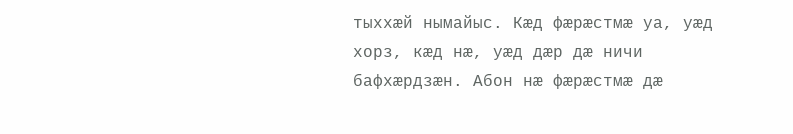тыххæй нымайыс. Кæд фæрæстмæ уа, уæд хорз, кæд нæ, уæд дæр дæ ничи бафхæрдзæн. Абон нæ фæрæстмæ дæ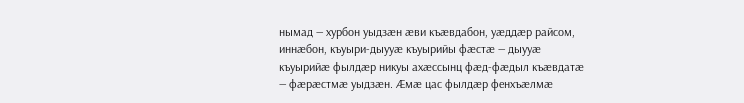нымад — хурбон уыдзæн æви къæвдабон, уæддæр райсом, иннæбон, къуыри-дыууæ къуырийы фæстæ — дыууæ къуырийæ фылдæр никуы ахæссынц фæд-фæдыл къæвдатæ — фæрæстмæ уыдзæн. Æмæ цас фылдæр фенхъæлмæ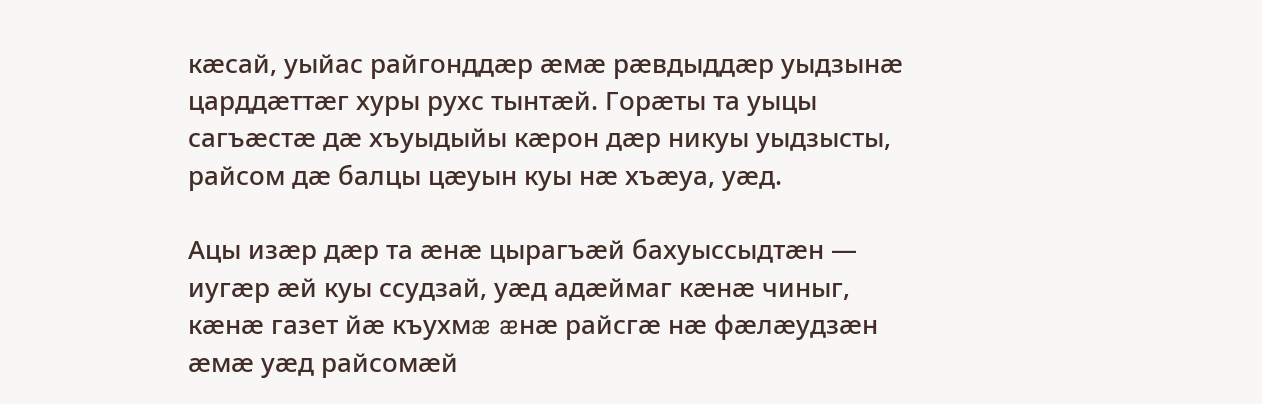кæсай, уыйас райгонддæр æмæ рæвдыддæр уыдзынæ царддæттæг хуры рухс тынтæй. Горæты та уыцы сагъæстæ дæ хъуыдыйы кæрон дæр никуы уыдзысты, райсом дæ балцы цæуын куы нæ хъæуа, уæд.

Ацы изæр дæр та æнæ цырагъæй бахуыссыдтæн — иугæр æй куы ссудзай, уæд адæймаг кæнæ чиныг, кæнæ газет йæ къухмæ æнæ райсгæ нæ фæлæудзæн æмæ уæд райсомæй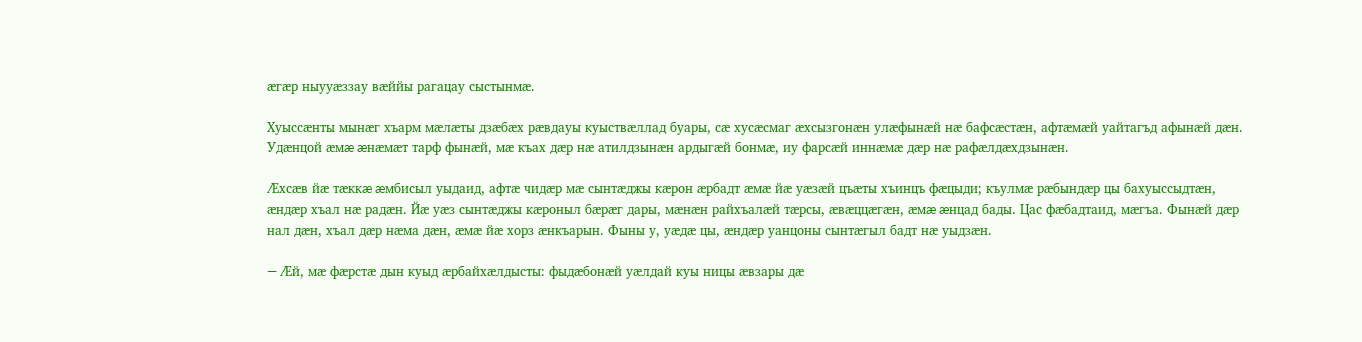æгæр ныууæззау вæййы рагацау сыстынмæ.

Хуыссæнты мынæг хъарм мæлæты дзæбæх рæвдауы куыствæллад буары, сæ хусæсмаг æхсызгонæн улæфынæй нæ бафсæстæн, афтæмæй уайтагъд афынæй дæн. Удæнцой æмæ æнæмæт тарф фынæй, мæ къах дæр нæ атилдзынæн ардыгæй бонмæ, иу фарсæй иннæмæ дæр нæ рафæлдæхдзынæн.

Æхсæв йæ тæккæ æмбисыл уыдаид, афтæ чидæр мæ сынтæджы кæрон æрбадт æмæ йæ уæзæй цъæты хъинцъ фæцыди; къулмæ рæбындæр цы бахуыссыдтæн, æндæр хъал нæ радæн. Йæ уæз сынтæджы кæроныл бæрæг дары, мæнæн райхъалæй тæрсы, æвæццæгæн, æмæ æнцад бады. Цас фæбадтаид, мæгъа. Фынæй дæр нал дæн, хъал дæр нæма дæн, æмæ йæ хорз æнкъарын. Фыны у, уæдæ цы, æндæр уанцоны сынтæгыл бадт нæ уыдзæн.

— Æй, мæ фæрстæ дын куыд æрбайхæлдысты: фыдæбонæй уæлдай куы ницы æвзары дæ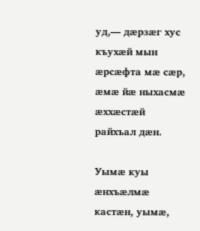уд,— дæрзæг хус къухæй мын æрсæфта мæ сæр, æмæ йæ ныхасмæ æххæстæй райхъал дæн.

Уымæ куы æнхъæлмæ кастæн, уымæ,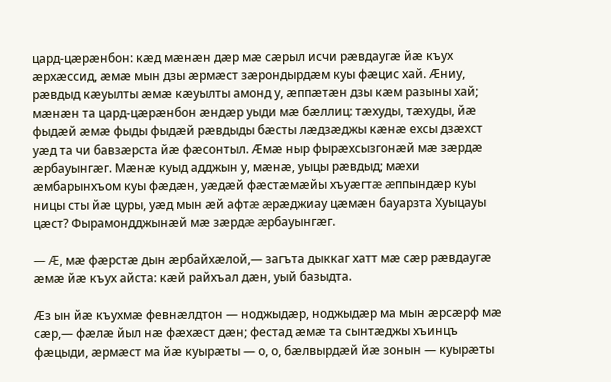цард-цæрæнбон: кæд мæнæн дæр мæ сæрыл исчи рæвдаугæ йæ къух æрхæссид, æмæ мын дзы æрмæст зæрондырдæм куы фæцис хай. Æниу, рæвдыд кæуылты æмæ кæуылты амонд у, æппæтæн дзы кæм разыны хай; мæнæн та цард-цæрæнбон æндæр уыди мæ бæллиц: тæхуды, тæхуды, йæ фыдæй æмæ фыды фыдæй рæвдыды бæсты лæдзæджы кæнæ ехсы дзæхст уæд та чи бавзæрста йæ фæсонтыл. Æмæ ныр фырæхсызгонæй мæ зæрдæ æрбауынгæг. Мæнæ куыд адджын у, мæнæ, уыцы рæвдыд; мæхи æмбарынхъом куы фæдæн, уæдæй фæстæмæйы хъуæгтæ æппындæр куы ницы сты йæ цуры, уæд мын æй афтæ æрæджиау цæмæн бауарзта Хуыцауы цæст? Фырамондджынæй мæ зæрдæ æрбауынгæг.

— Æ, мæ фæрстæ дын æрбайхæлой,— загъта дыккаг хатт мæ сæр рæвдаугæ æмæ йæ къух айста: кæй райхъал дæн, уый базыдта.

Æз ын йæ къухмæ февнæлдтон — ноджыдæр, ноджыдæр ма мын æрсæрф мæ сæр,— фæлæ йыл нæ фæхæст дæн; фестад æмæ та сынтæджы хъинцъ фæцыди, æрмæст ма йæ куырæты — о, о, бæлвырдæй йæ зонын — куырæты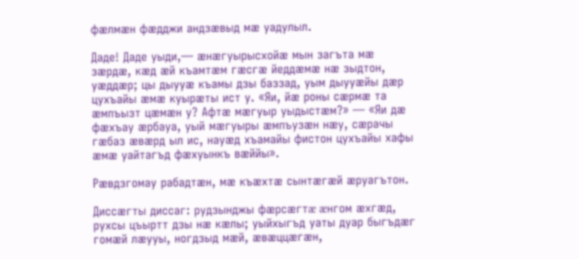фæлмæн фæдджи андзæвыд мæ уадулыл.

Даде! Даде уыди,— æнæгуырысхойæ мын загъта мæ зæрдæ, кæд æй къамтæм гæсгæ йеддæмæ нæ зыдтон, уæддæр; цы дыууæ къамы дзы баззад, уым дыууæйы дæр цухъайы æмæ куырæты ист у. «Яи, йæ роны сæрмæ та æмпъызт цæмæн у? Афтæ мæгуыр уыдыстæм?» — «Яи дæ фæхъау æрбауа, уый мæгуыры æмпъузæн нæу, сæрачы гæбаз æвæрд ыл ис, науæд хъамайы фистон цухъайы хафы æмæ уайтагъд фæхуынкъ вæййы».

Рæвдзгомау рабадтæн, мæ къæхтæ сынтæгæй æруагътон.

Диссæгты диссаг: рудзынджы фæрсæгтæ æнгом æхгæд, рухсы цъыртт дзы нæ кæлы; уыйхыгъд уаты дуар быгъдæг гомæй лæууы, ногдзыд мæй, æвæццæгæн,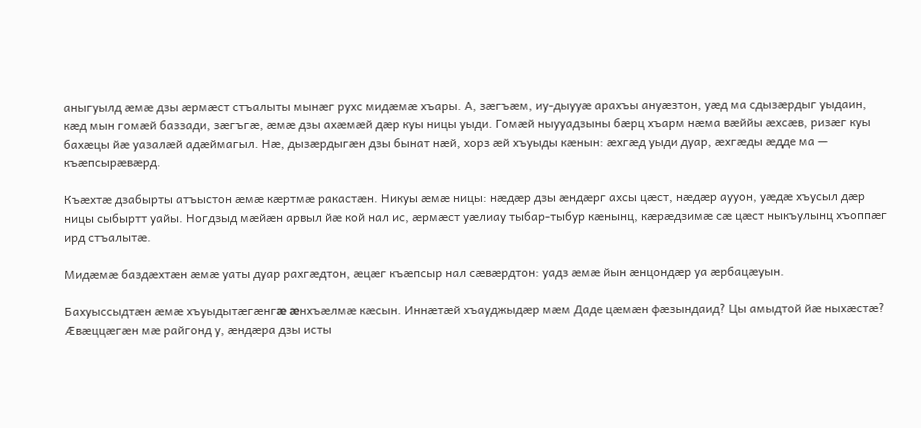аныгуылд æмæ дзы æрмæст стъалыты мынæг рухс мидæмæ хъары. А, зæгъæм, иу-дыууæ арахъы ануæзтон, уæд ма сдызæрдыг уыдаин, кæд мын гомæй баззади, зæгъгæ, æмæ дзы ахæмæй дæр куы ницы уыди. Гомæй ныууадзыны бæрц хъарм нæма вæййы æхсæв, ризæг куы бахæцы йæ уазалæй адæймагыл. Нæ, дызæрдыгæн дзы бынат нæй, хорз æй хъуыды кæнын: æхгæд уыди дуар, æхгæды æдде ма — къæпсырæвæрд.

Къæхтæ дзабырты атъыстон æмæ кæртмæ ракастæн. Никуы æмæ ницы: нæдæр дзы æндæрг ахсы цæст, нæдæр аууон, уæдæ хъусыл дæр ницы сыбыртт уайы. Ногдзыд мæйæн арвыл йæ кой нал ис, æрмæст уæлиау тыбар-тыбур кæнынц, кæрæдзимæ сæ цæст ныкъулынц хъоппæг ирд стъалытæ.

Мидæмæ баздæхтæн æмæ уаты дуар рахгæдтон, æцæг къæпсыр нал сæвæрдтон: уадз æмæ йын æнцондæр уа æрбацæуын.

Бахуыссыдтæн æмæ хъуыдытæгæнгæ æнхъæлмæ кæсын. Иннæтæй хъауджыдæр мæм Даде цæмæн фæзындаид? Цы амыдтой йæ ныхæстæ? Æвæццæгæн мæ райгонд у, æндæра дзы исты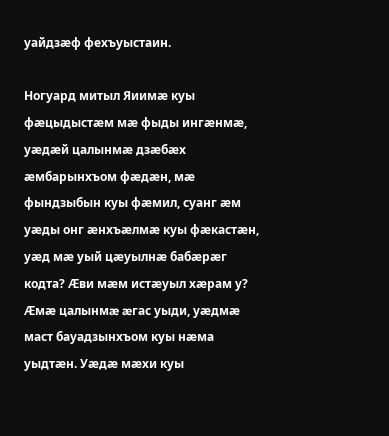уайдзæф фехъуыстаин.

Ногуард митыл Яиимæ куы фæцыдыстæм мæ фыды ингæнмæ, уæдæй цалынмæ дзæбæх æмбарынхъом фæдæн, мæ фындзыбын куы фæмил, суанг æм уæды онг æнхъæлмæ куы фæкастæн, уæд мæ уый цæуылнæ бабæрæг кодта? Æви мæм истæуыл хæрам у? Æмæ цалынмæ æгас уыди, уæдмæ маст бауадзынхъом куы нæма уыдтæн. Уæдæ мæхи куы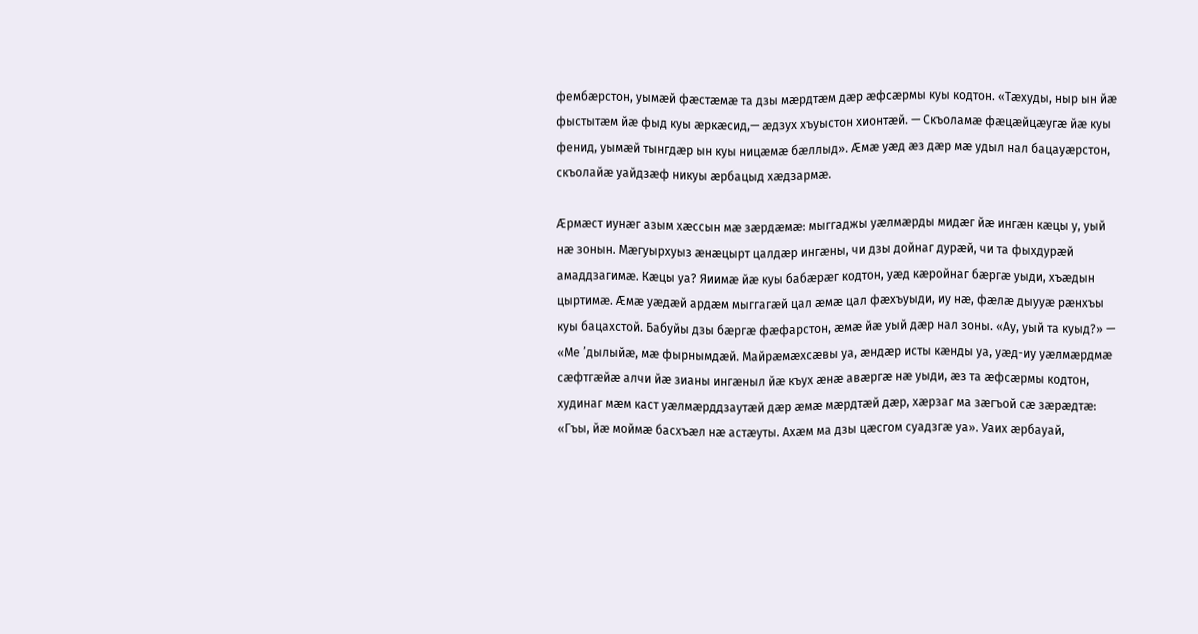фембæрстон, уымæй фæстæмæ та дзы мæрдтæм дæр æфсæрмы куы кодтон. «Тæхуды, ныр ын йæ фыстытæм йæ фыд куы æркæсид,— æдзух хъуыстон хионтæй. — Скъоламæ фæцæйцæугæ йæ куы фенид, уымæй тынгдæр ын куы ницæмæ бæллыд». Æмæ уæд æз дæр мæ удыл нал бацауæрстон, скъолайæ уайдзæф никуы æрбацыд хæдзармæ.

Æрмæст иунæг азым хæссын мæ зæрдæмæ: мыггаджы уæлмæрды мидæг йæ ингæн кæцы у, уый нæ зонын. Мæгуырхуыз æнæцырт цалдæр ингæны, чи дзы дойнаг дурæй, чи та фыхдурæй амаддзагимæ. Кæцы уа? Яиимæ йæ куы бабæрæг кодтон, уæд кæройнаг бæргæ уыди, хъæдын цыртимæ. Æмæ уæдæй ардæм мыггагæй цал æмæ цал фæхъуыди, иу нæ, фæлæ дыууæ рæнхъы куы бацахстой. Бабуйы дзы бæргæ фæфарстон, æмæ йæ уый дæр нал зоны. «Ау, уый та куыд?» — «Ме ’дылыйæ, мæ фырнымдæй. Майрæмæхсæвы уа, æндæр исты кæнды уа, уæд-иу уæлмæрдмæ сæфтгæйæ алчи йæ зианы ингæныл йæ къух æнæ авæргæ нæ уыди, æз та æфсæрмы кодтон, худинаг мæм каст уæлмæрддзаутæй дæр æмæ мæрдтæй дæр, хæрзаг ма зæгъой сæ зæрæдтæ: «Гъы, йæ моймæ басхъæл нæ астæуты. Ахæм ма дзы цæсгом суадзгæ уа». Уаих æрбауай,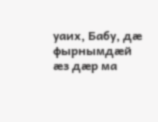уаих, Бабу, дæ фырнымдæй æз дæр ма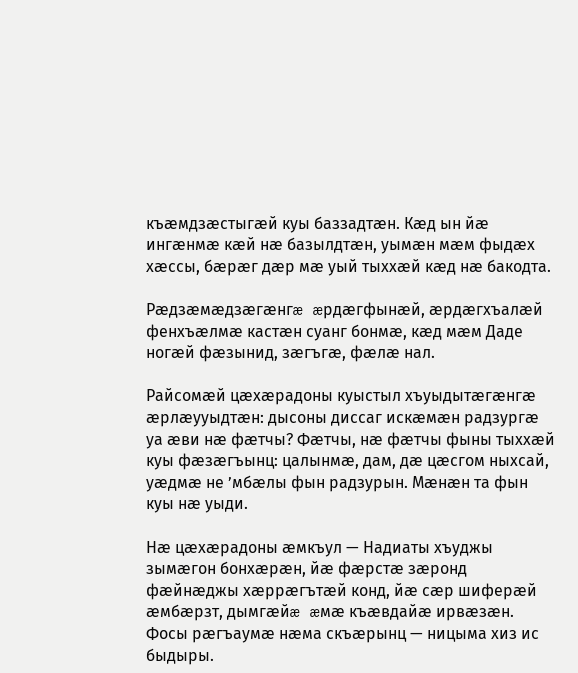къæмдзæстыгæй куы баззадтæн. Кæд ын йæ ингæнмæ кæй нæ базылдтæн, уымæн мæм фыдæх хæссы, бæрæг дæр мæ уый тыххæй кæд нæ бакодта.

Рæдзæмæдзæгæнгæ æрдæгфынæй, æрдæгхъалæй фенхъæлмæ кастæн суанг бонмæ, кæд мæм Даде ногæй фæзынид, зæгъгæ, фæлæ нал.

Райсомæй цæхæрадоны куыстыл хъуыдытæгæнгæ æрлæууыдтæн: дысоны диссаг искæмæн радзургæ уа æви нæ фæтчы? Фæтчы, нæ фæтчы фыны тыххæй куы фæзæгъынц: цалынмæ, дам, дæ цæсгом ныхсай, уæдмæ не ’мбæлы фын радзурын. Мæнæн та фын куы нæ уыди.

Нæ цæхæрадоны æмкъул — Надиаты хъуджы зымæгон бонхæрæн, йæ фæрстæ зæронд фæйнæджы хæррæгътæй конд, йæ сæр шиферæй æмбæрзт, дымгæйæ æмæ къæвдайæ ирвæзæн. Фосы рæгъаумæ нæма скъæрынц — ницыма хиз ис быдыры.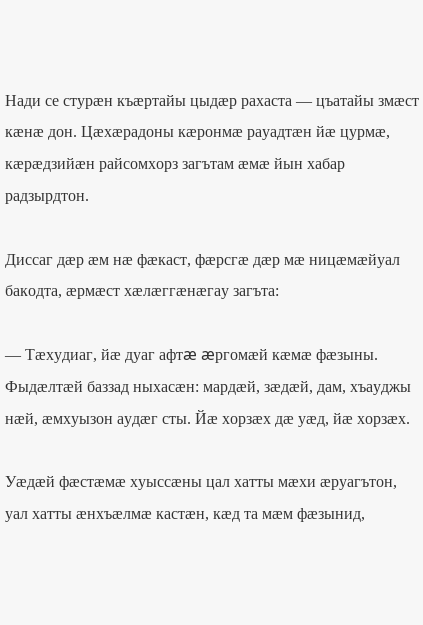Нади се стурæн къæртайы цыдæр рахаста — цъатайы змæст кæнæ дон. Цæхæрадоны кæронмæ рауадтæн йæ цурмæ, кæрæдзийæн райсомхорз загътам æмæ йын хабар радзырдтон.

Диссаг дæр æм нæ фæкаст, фæрсгæ дæр мæ ницæмæйуал бакодта, æрмæст хæлæггæнæгау загъта:

— Тæхудиаг, йæ дуаг афтæ æргомæй кæмæ фæзыны. Фыдæлтæй баззад ныхасæн: мардæй, зæдæй, дам, хъауджы нæй, æмхуызон аудæг сты. Йæ хорзæх дæ уæд, йæ хорзæх.

Уæдæй фæстæмæ хуыссæны цал хатты мæхи æруагътон, уал хатты æнхъæлмæ кастæн, кæд та мæм фæзынид,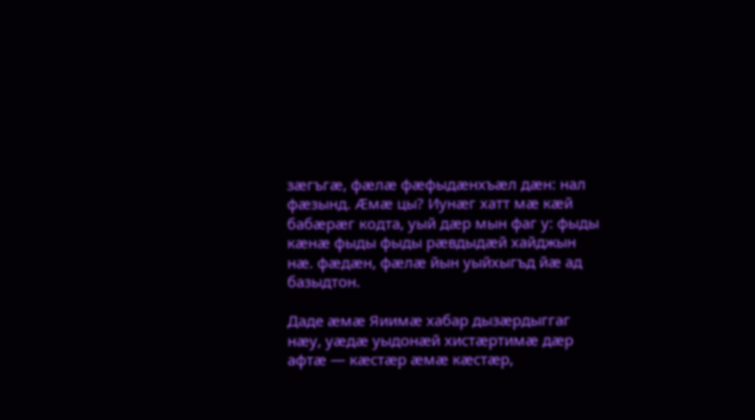зæгъгæ, фæлæ фæфыдæнхъæл дæн: нал фæзынд. Æмæ цы? Иунæг хатт мæ кæй бабæрæг кодта, уый дæр мын фаг у: фыды кæнæ фыды фыды рæвдыдæй хайджын нæ. фæдæн, фæлæ йын уыйхыгъд йæ ад базыдтон.

Даде æмæ Яиимæ хабар дызæрдыггаг нæу, уæдæ уыдонæй хистæртимæ дæр афтæ — кæстæр æмæ кæстæр,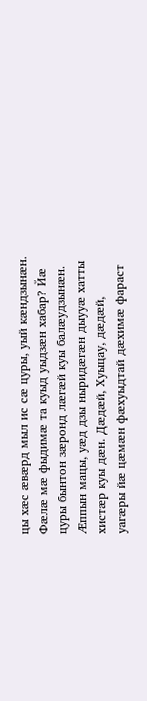цы хæс æвæрд мыл ис сæ цуры, уый кæндзынæн. Фæлæ мæ фыдимæ та куыд уыдзæн хабар? Йæ цуры бынтон зæронд лæгæй куы балæудзынæн. Æппын мацы, уæд дзы ныридæгæн дыууæ хатты хистæр куы дæн. Дæдæй, Хуыцау, дæдæй, уагæры йæ цæмæн фæхуыдтай дæхимæ фараст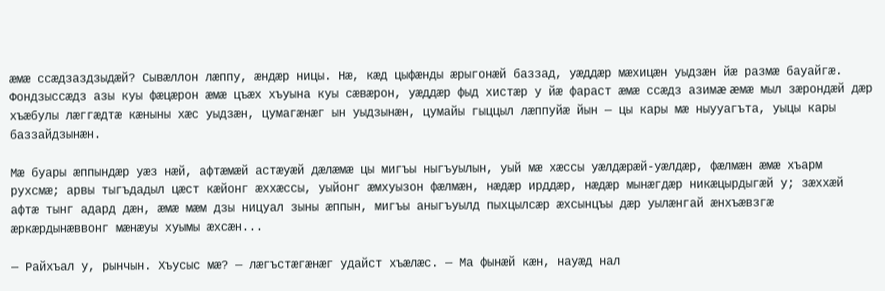æмæ ссæдзаздзыдæй? Сывæллон лæппу, æндæр ницы. Нæ, кæд цыфæнды æрыгонæй баззад, уæддæр мæхицæн уыдзæн йæ размæ бауайгæ. Фондзыссæдз азы куы фæцæрон æмæ цъæх хъуына куы сæвæрон, уæддæр фыд хистæр у йæ фараст æмæ ссæдз азимæ æмæ мыл зæрондæй дæр хъæбулы лæггæдтæ кæныны хæс уыдзæн, цумагæнæг ын уыдзынæн, цумайы гыццыл лæппуйæ йын — цы кары мæ ныууагъта, уыцы кары баззайдзынæн.

Мæ буары æппындæр уæз нæй, афтæмæй астæуæй дæлæмæ цы мигъы ныгъуылын, уый мæ хæссы уæлдæрæй-уæлдæр, фæлмæн æмæ хъарм рухсмæ; арвы тыгъдадыл цæст кæйонг æххæссы, уыйонг æмхуызон фæлмæн, нæдæр ирддæр, нæдæр мынæгдæр никæцырдыгæй у; зæххæй афтæ тынг адард дæн, æмæ мæм дзы ницуал зыны æппын, мигъы аныгъуылд пыхцылсæр æхсынцъы дæр уылæнгай æнхъæвзгæ æркæрдынæввонг мæнæуы хуымы æхсæн...

— Райхъал у, рынчын. Хъусыс мæ? — лæгъстæгæнæг удайст хъæлæс. — Ма фынæй кæн, науæд нал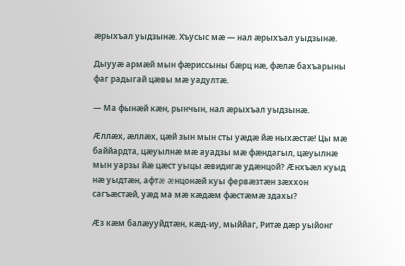æрыхъал уыдзынæ. Хъусыс мæ — нал æрыхъал уыдзынæ.

Дыууæ армæй мын фæриссыны бæрц нæ, фæлæ бахъарыны фаг радыгай цæвы мæ уадултæ.

— Ма фынæй кæн, рынчын, нал æрыхъал уыдзынæ.

Æллæх, æллæх, цæй зын мын сты уæдæ йæ ныхæстæ! Цы мæ баййардта, цæуылнæ мæ ауадзы мæ фæндагыл, цæуылнæ мын уарзы йæ цæст уыцы æвидигæ удæнцой? Æнхъæл куыд нæ уыдтæн, афтæ æнцонæй куы фервæзтæн зæххон сагъæстæй, уæд ма мæ кæдæм фæстæмæ здахы?

Æз кæм балæууйдтæн, кæд-иу, мыййаг, Ритæ дæр уыйонг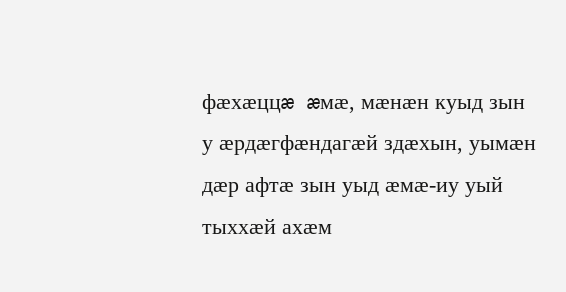фæхæццæ æмæ, мæнæн куыд зын у æрдæгфæндагæй здæхын, уымæн дæр афтæ зын уыд æмæ-иу уый тыххæй ахæм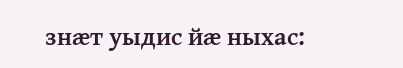знæт уыдис йæ ныхас: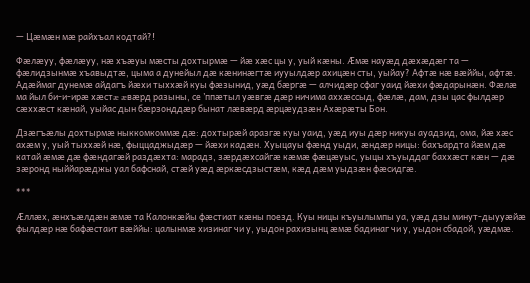— Цæмæн мæ райхъал кодтай?!

Фæлæуу, фæлæуу, нæ хъæуы мæсты дохтырмæ — йæ хæс цы у, уый кæны. Æмæ науæд дæхæдæг та — фæлидзынмæ хъавыдтæ, цыма а дунейыл дæ кæнинæгтæ иууылдæр ахицæн сты, уыйау? Афтæ нæ вæййы, афтæ. Адæймаг дунемæ айдагъ йæхи тыххæй куы фæзынид, уæд бæргæ — алчидæр сфаг уаид йæхи фæдарынæн. Фæлæ ма йыл би-и-ирæ хæстæ æвæрд разыны, се ’ппæтыл уæвгæ дæр ничима аххæссыд, фæлæ, дам, дзы цас фылдæр сæххæст кæнай, уыйас дын бæрзонддæр бынат лæвæрд æрцæудзæн Ахæрæты Бон.

Дзæгъæлы дохтырмæ ныккомкоммæ дæ: дохтырæй аразгæ куы уаид, уæд иуы дæр никуы ауадзид, ома, йæ хæс ахæм у, уый тыххæй нæ, фыццаджыдæр — йæхи кадæн. Хуыцауы фæнд уыди, æндæр ницы: бахъардта йæм дæ катай æмæ дæ фæндагæй раздæхта: марадз, зæрдæхсайгæ кæмæ фæцæуыс, уыцы хъуыддаг баххæст кæн — дæ зæронд ныййарæджы уал бафснай, стæй уæд æркæсдзыстæм, кæд дæм уыдзæн фæсидгæ.

***

Æллæх, æнхъæлдæн æмæ та Калонкæйы фæстиат кæны поезд. Куы ницы къуылымпы уа, уæд дзы минут-дыууæйæ фылдæр нæ бафæстаит вæййы: цалынмæ хизинаг чи у, уыдон рахизынц æмæ бадинаг чи у, уыдон сбадой, уæдмæ.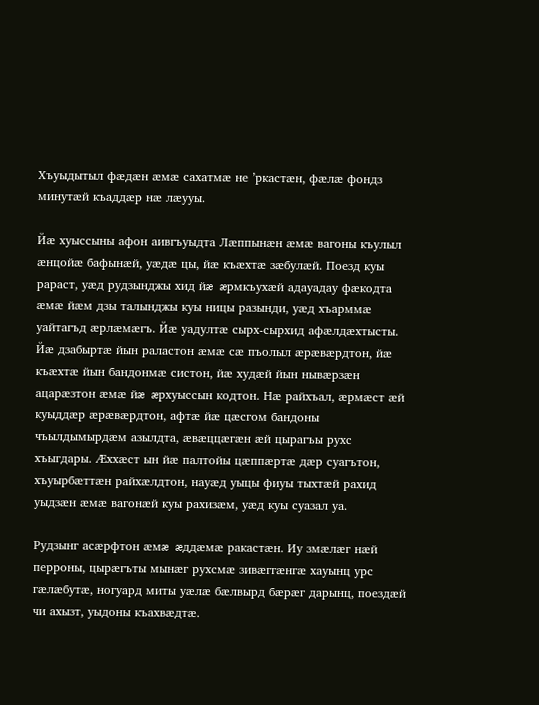Хъуыдытыл фæдæн æмæ сахатмæ не ’ркастæн, фæлæ фондз минутæй къаддæр нæ лæууы.

Йæ хуыссыны афон аивгъуыдта Лæппынæн æмæ вагоны къулыл æнцойæ бафынæй, уæдæ цы, йæ къæхтæ зæбулæй. Поезд куы рараст, уæд рудзынджы хид йæ æрмкъухæй адауадау фæкодта æмæ йæм дзы талынджы куы ницы разынди, уæд хъарммæ уайтагъд æрлæмæгъ. Йæ уадултæ сырх-сырхид афæлдæхтысты. Йæ дзабыртæ йын раластон æмæ сæ пъолыл æрæвæрдтон, йæ къæхтæ йын бандонмæ систон, йæ худæй йын нывæрзæн ацарæзтон æмæ йæ æрхуыссын кодтон. Нæ райхъал, æрмæст æй куыддæр æрæвæрдтон, афтæ йæ цæсгом бандоны чъылдымырдæм азылдта, æвæццæгæн æй цырагъы рухс хъыгдары. Æххæст ын йæ палтойы цæппæртæ дæр суагътон, хъуырбæттæн райхæлдтон, науæд уыцы фиуы тыхтæй рахид уыдзæн æмæ вагонæй куы рахизæм, уæд куы суазал уа.

Рудзынг асæрфтон æмæ æддæмæ ракастæн. Иу змæлæг нæй перроны, цырæгъты мынæг рухсмæ зивæггæнгæ хауынц урс гæлæбутæ, ногуард миты уæлæ бæлвырд бæрæг дарынц, поездæй чи ахызт, уыдоны къахвæдтæ.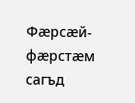Фæрсæй-фæрстæм сагъд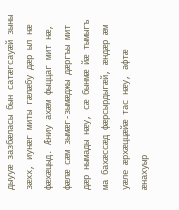дыууæ зазбæласы бын сатæгсауæй зыны зæхх, иунæг миты гæлæбу дæр ыл нæ фæхæцыд. Æниу ахæм фыццаг мит нæ, фæлæ сæм зымæг-зымæджы дæргъы мит дæр нымады нæу, сæ бынмæ йæ тымыгъ ма бахæссæд фæрсырдыгæй, æндæр æм уæле æрхæццæйæ тас нæу, афтæ æнахуыр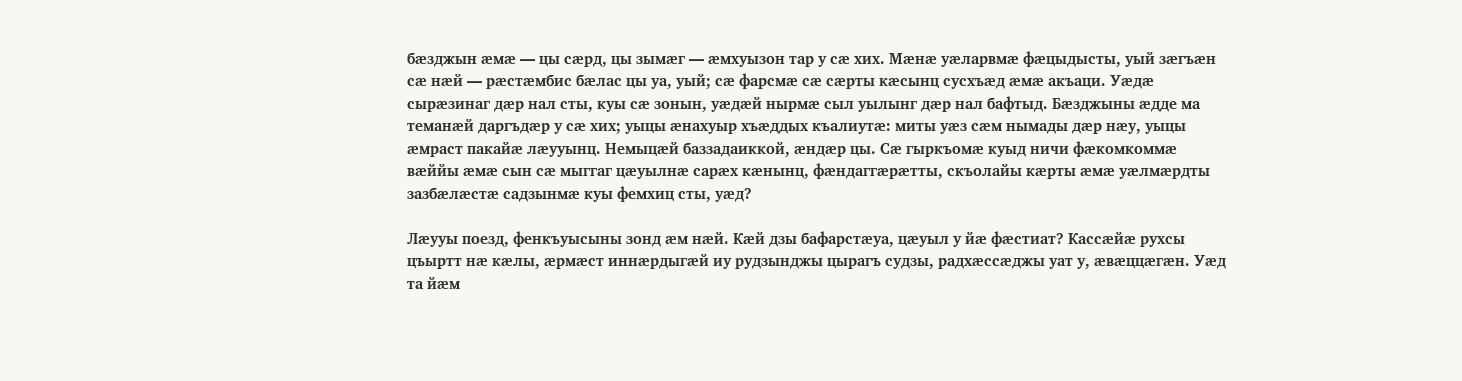бæзджын æмæ — цы сæрд, цы зымæг — æмхуызон тар у сæ хих. Мæнæ уæларвмæ фæцыдысты, уый зæгъæн сæ нæй — рæстæмбис бæлас цы уа, уый; сæ фарсмæ сæ сæрты кæсынц сусхъæд æмæ акъаци. Уæдæ сырæзинаг дæр нал сты, куы сæ зонын, уæдæй нырмæ сыл уылынг дæр нал бафтыд. Бæзджыны æдде ма теманæй даргъдæр у сæ хих; уыцы æнахуыр хъæддых къалиутæ: миты уæз сæм нымады дæр нæу, уыцы æмраст пакайæ лæууынц. Немыцæй баззадаиккой, æндæр цы. Сæ гыркъомæ куыд ничи фæкомкоммæ вæййы æмæ сын сæ мыггаг цæуылнæ сарæх кæнынц, фæндаггæрæтты, скъолайы кæрты æмæ уæлмæрдты зазбæлæстæ садзынмæ куы фемхиц сты, уæд?

Лæууы поезд, фенкъуысыны зонд æм нæй. Кæй дзы бафарстæуа, цæуыл у йæ фæстиат? Кассæйæ рухсы цъыртт нæ кæлы, æрмæст иннæрдыгæй иу рудзынджы цырагъ судзы, радхæссæджы уат у, æвæццæгæн. Уæд та йæм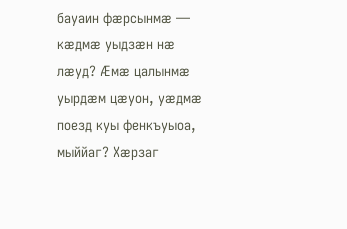бауаин фæрсынмæ — кæдмæ уыдзæн нæ лæуд? Æмæ цалынмæ уырдæм цæуон, уæдмæ поезд куы фенкъуыоа, мыййаг? Хæрзаг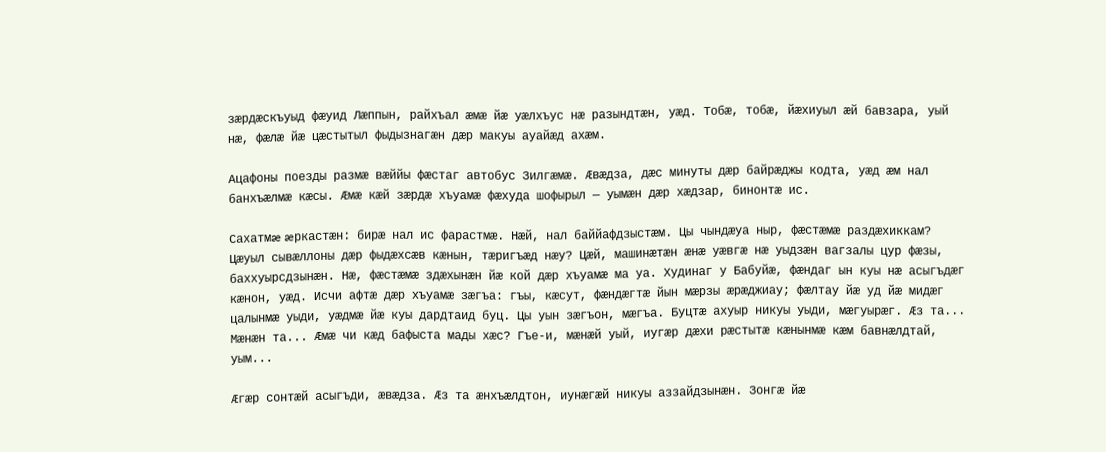зæрдæскъуыд фæуид Лæппын, райхъал æмæ йæ уæлхъус нæ разындтæн, уæд. Тобæ, тобæ, йæхиуыл æй бавзара, уый нæ, фæлæ йæ цæстытыл фыдызнагæн дæр макуы ауайæд ахæм.

Ацафоны поезды размæ вæййы фæстаг автобус Зилгæмæ. Æвæдза, дæс минуты дæр байрæджы кодта, уæд æм нал банхъæлмæ кæсы. Æмæ кæй зæрдæ хъуамæ фæхуда шофырыл — уымæн дæр хæдзар, бинонтæ ис.

Сахатмæ æркастæн: бирæ нал ис фарастмæ. Нæй, нал баййафдзыстæм. Цы чындæуа ныр, фæстæмæ раздæхиккам? Цæуыл сывæллоны дæр фыдæхсæв кæнын, тæригъæд нæу? Цæй, машинæтæн æнæ уæвгæ нæ уыдзæн вагзалы цур фæзы, баххуырсдзынæн. Нæ, фæстæмæ здæхынæн йæ кой дæр хъуамæ ма уа. Худинаг у Бабуйæ, фæндаг ын куы нæ асыгъдæг кæнон, уæд. Исчи афтæ дæр хъуамæ зæгъа: гъы, кæсут, фæндæгтæ йын мæрзы æрæджиау; фæлтау йæ уд йæ мидæг цалынмæ уыди, уæдмæ йæ куы дардтаид буц. Цы уын зæгъон, мæгъа. Буцтæ ахуыр никуы уыди, мæгуырæг. Æз та... Мæнæн та... Æмæ чи кæд бафыста мады хæс? Гъе-и, мæнæй уый, иугæр дæхи рæстытæ кæнынмæ кæм бавнæлдтай, уым...

Æгæр сонтæй асыгъди, æвæдза. Æз та æнхъæлдтон, иунæгæй никуы аззайдзынæн. Зонгæ йæ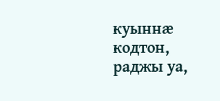куыннæ кодтон, раджы уа,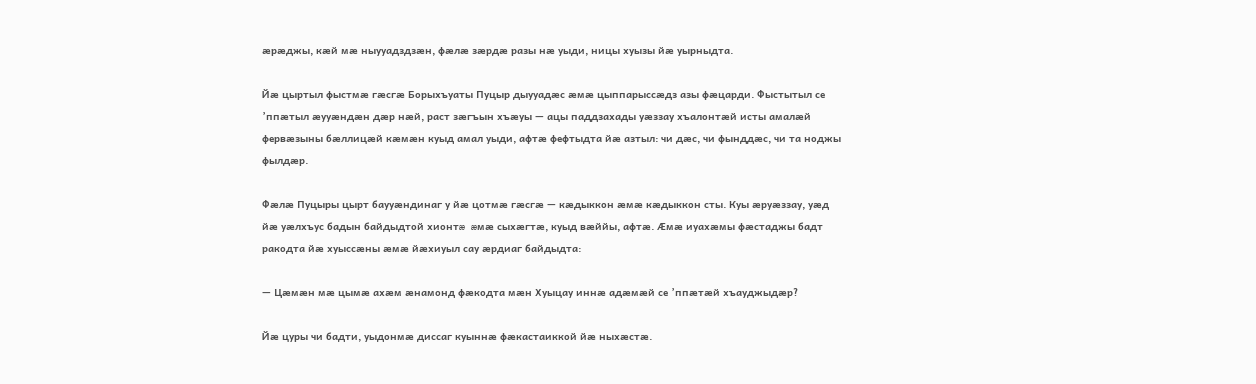æрæджы, кæй мæ ныууадздзæн, фæлæ зæрдæ разы нæ уыди, ницы хуызы йæ уырныдта.

Йæ цыртыл фыстмæ гæсгæ Борыхъуаты Пуцыр дыууадæс æмæ цыппарыссæдз азы фæцарди. Фыстытыл се ’ппæтыл æууæндæн дæр нæй, раст зæгъын хъæуы — ацы паддзахады уæззау хъалонтæй исты амалæй фервæзыны бæллицæй кæмæн куыд амал уыди, афтæ фефтыдта йæ азтыл: чи дæс, чи фынддæс, чи та ноджы фылдæр.

Фæлæ Пуцыры цырт баууæндинаг у йæ цотмæ гæсгæ — кæдыккон æмæ кæдыккон сты. Куы æруæззау, уæд йæ уæлхъус бадын байдыдтой хионтæ æмæ сыхæгтæ, куыд вæййы, афтæ. Æмæ иуахæмы фæстаджы бадт ракодта йæ хуыссæны æмæ йæхиуыл сау æрдиаг байдыдта:

— Цæмæн мæ цымæ ахæм æнамонд фæкодта мæн Хуыцау иннæ адæмæй се ’ппæтæй хъауджыдæр?

Йæ цуры чи бадти, уыдонмæ диссаг куыннæ фæкастаиккой йæ ныхæстæ.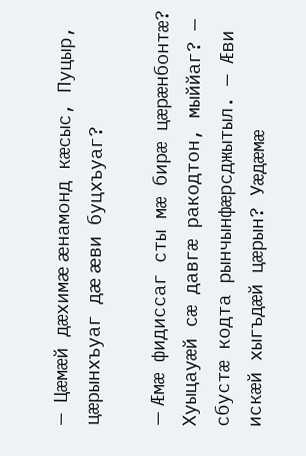— Цæмæй дæхимæ æнамонд кæсыс, Пуцыр, цæрынхъуаг дæ æви буцхъуаг?

— Æмæ фидиссаг сты мæ бирæ цæрæнбонтæ? Хуыцауæй сæ давгæ ракодтон, мыййаг? — сбустæ кодта рынчынфæрсджытыл. — Æви искæй хыгъдæй цæрын? Уæдæмæ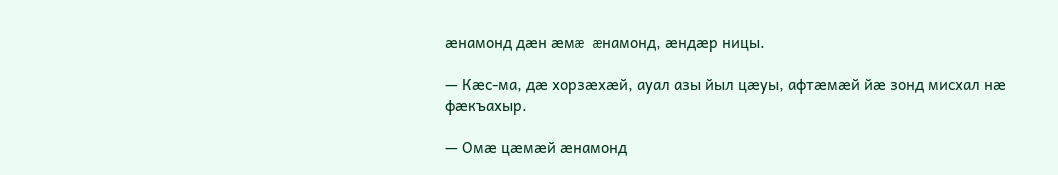æнамонд дæн æмæ æнамонд, æндæр ницы.

— Кæс-ма, дæ хорзæхæй, ауал азы йыл цæуы, афтæмæй йæ зонд мисхал нæ фæкъахыр.

— Омæ цæмæй æнамонд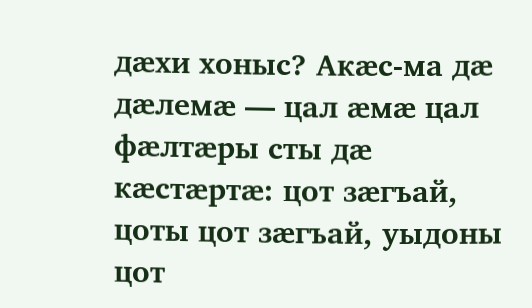дæхи хоныс? Акæс-ма дæ дæлемæ — цал æмæ цал фæлтæры сты дæ кæстæртæ: цот зæгъай, цоты цот зæгъай, уыдоны цот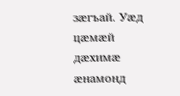зæгъай. Уæд цæмæй дæхимæ æнамонд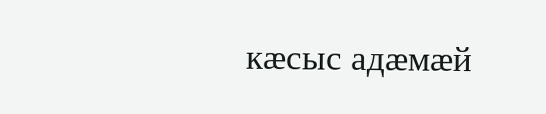кæсыс адæмæй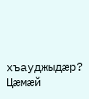хъауджыдæр? Цæмæй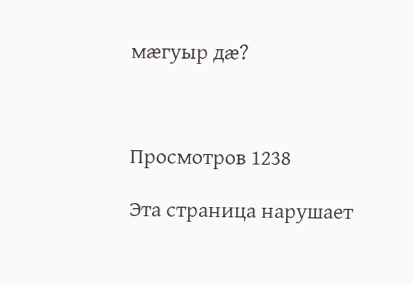мæгуыр дæ?



Просмотров 1238

Эта страница нарушает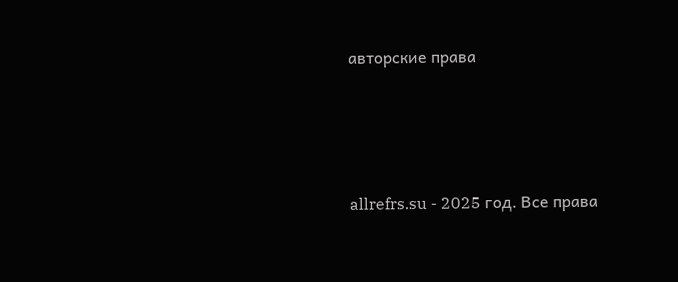авторские права




allrefrs.su - 2025 год. Все права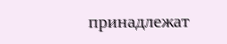принадлежат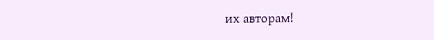их авторам!